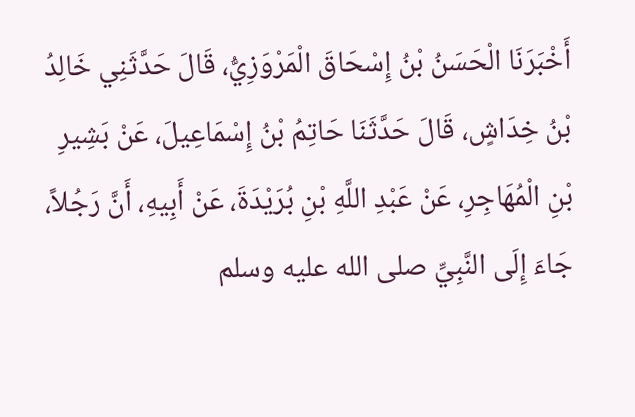أَخْبَرَنَا الْحَسَنُ بْنُ إِسْحَاقَ الْمَرْوَزِيُّ، قَالَ حَدَّثَنِي خَالِدُ بْنُ خِدَاشٍ، قَالَ حَدَّثَنَا حَاتِمُ بْنُ إِسْمَاعِيلَ، عَنْ بَشِيرِ بْنِ الْمُهَاجِرِ، عَنْ عَبْدِ اللَّهِ بْنِ بُرَيْدَةَ، عَنْ أَبِيهِ، أَنَّ رَجُلاً، جَاءَ إِلَى النَّبِيِّ صلى الله عليه وسلم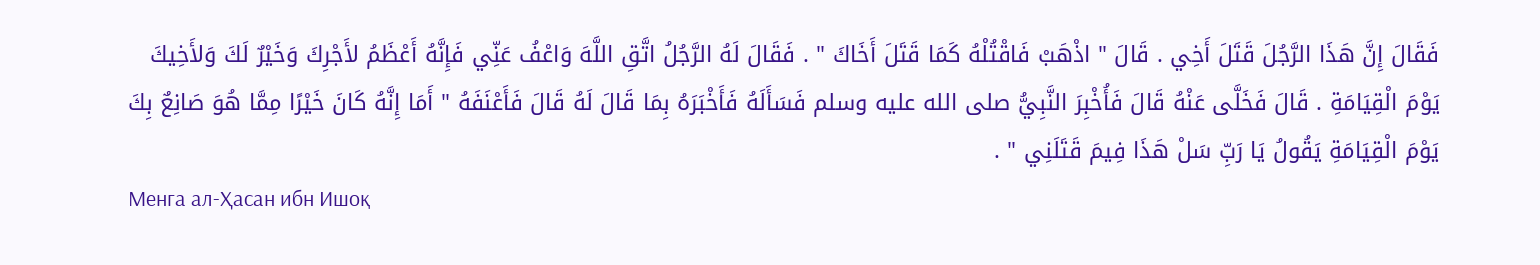فَقَالَ إِنَّ هَذَا الرَّجُلَ قَتَلَ أَخِي . قَالَ " اذْهَبْ فَاقْتُلْهُ كَمَا قَتَلَ أَخَاكَ " . فَقَالَ لَهُ الرَّجُلُ اتَّقِ اللَّهَ وَاعْفُ عَنِّي فَإِنَّهُ أَعْظَمُ لأَجْرِكَ وَخَيْرٌ لَكَ وَلأَخِيكَ يَوْمَ الْقِيَامَةِ . قَالَ فَخَلَّى عَنْهُ قَالَ فَأُخْبِرَ النَّبِيُّ صلى الله عليه وسلم فَسَأَلَهُ فَأَخْبَرَهُ بِمَا قَالَ لَهُ قَالَ فَأَعْنَفَهُ " أَمَا إِنَّهُ كَانَ خَيْرًا مِمَّا هُوَ صَانِعٌ بِكَ يَوْمَ الْقِيَامَةِ يَقُولُ يَا رَبِّ سَلْ هَذَا فِيمَ قَتَلَنِي " .
Менга ал-Ҳасан ибн Ишоқ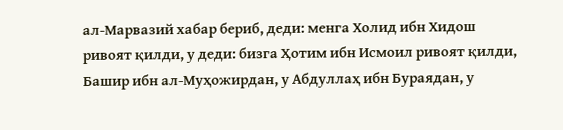ал-Марвазий хабар бериб, деди: менга Холид ибн Хидош ривоят қилди, у деди: бизга Ҳотим ибн Исмоил ривоят қилди, Башир ибн ал-Муҳожирдан, у Абдуллаҳ ибн Бураядан, у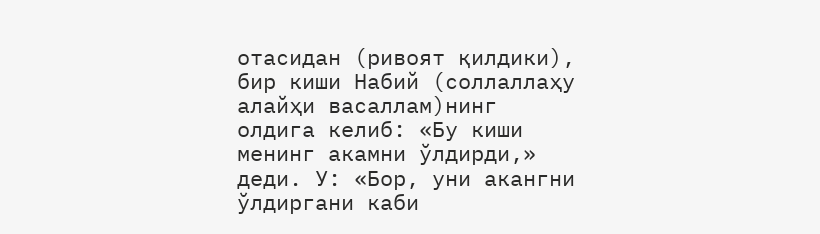отасидан (ривоят қилдики), бир киши Набий (соллаллаҳу алайҳи васаллам)нинг олдига келиб: «Бу киши менинг акамни ўлдирди,» деди. У: «Бор, уни акангни ўлдиргани каби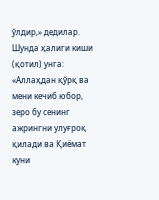ўлдир,» дедилар. Шунда ҳалиги киши (қотил) унга: «Аллаҳдан қўрқ ва мени кечиб юбор, зеро бу сенинг ажрингни улуғроқ қилади ва Қиёмат куни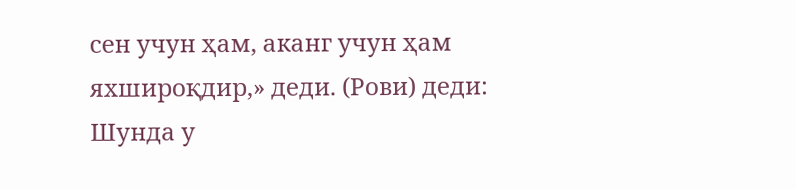сен учун ҳам, аканг учун ҳам яхшироқдир,» деди. (Рови) деди: Шунда у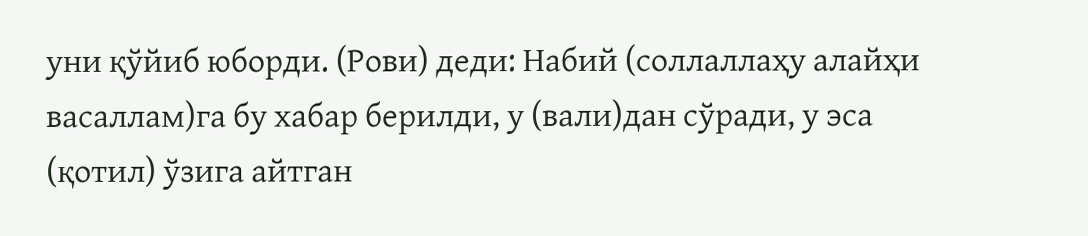уни қўйиб юборди. (Рови) деди: Набий (соллаллаҳу алайҳи васаллам)га бу хабар берилди, у (вали)дан сўради, у эса (қотил) ўзига айтган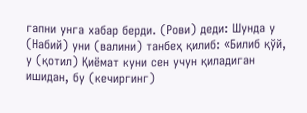гапни унга хабар берди. (Рови) деди: Шунда у (Набий) уни (валини) танбеҳ қилиб: «Билиб қўй, у (қотил) Қиёмат куни сен учун қиладиган ишидан, бу (кечиргинг)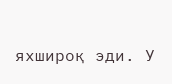яхшироқ эди. У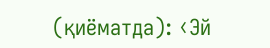(қиёматда): ‹Эй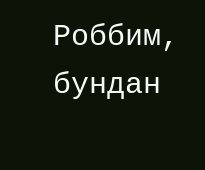Роббим, бундан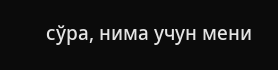сўра, нима учун мени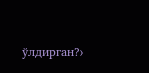ўлдирган?›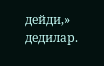дейди,» дедилар.